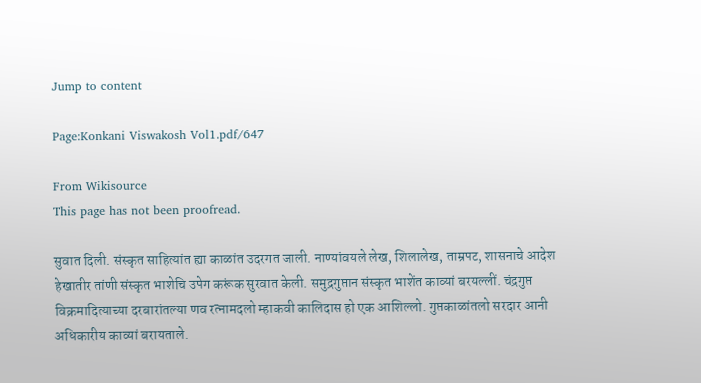Jump to content

Page:Konkani Viswakosh Vol1.pdf/647

From Wikisource
This page has not been proofread.

सुवात दिली. संस्कृत साहित्यांत ह्या काळांत उदरगत जाली. नाण्यांवयले लेख, शिलालेख, ताम्रपट, शासनाचे आदेश हेखातीर तांणी संस्कृत भाशेचि उपेग करूंक सुरवात केली. समुद्रगुप्तान संस्कृत भाशेंत काव्यां बरयल्लीं. चंद्रगुप्त विक्रमादित्याच्या दरबारांतल्या णव रत्नामदलो म्हाकवी कालिदास हो एक आशिल्लो. गुप्तकाळांतलो सरदार आनी अधिकारीय काव्यां बरायताले.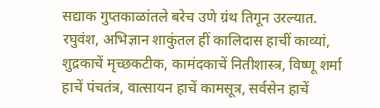सद्याक गुप्तकाळांतले बरेच उणे ग्रंथ तिगून उरल्यात. रघुवंश, अभिज्ञान शाकुंतल हीं कालिदास हाचीं काव्यां, शुद्रकाचें मृच्छकटीक, कामंदकाचें नितीशास्त्र, विष्णू शर्मा हाचें पंचतंत्र, वात्सायन हाचें कामसूत्र, सर्वसेन हाचें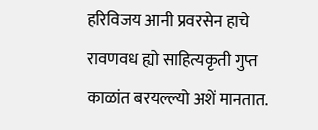हरिविजय आनी प्रवरसेन हाचे रावणवध ह्यो साहित्यकृती गुप्त काळांत बरयल्ल्यो अशें मानतात.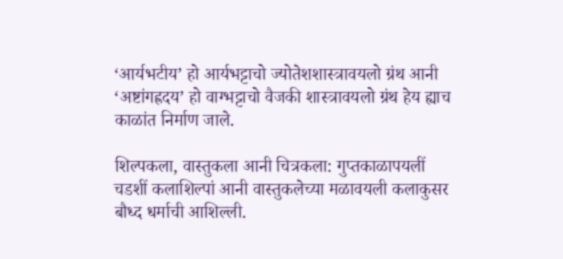‘आर्यभटीय’ हो आर्यभट्टाचो ज्योतेशशास्त्रावयलो ग्रंथ आनी ‘अष्टांगह्रदय’ हो वाग्भट्टाचो वैजकी शास्त्रावयलो ग्रंथ हेय ह्याच काळांत निर्माण जाले.

शिल्पकला, वास्तुकला आनी चित्रकला: गुप्तकाळापयलीं चडशीं कलाशिल्पां आनी वास्तुकलेच्या मळावयली कलाकुसर बौध्द धर्माची आशिल्ली.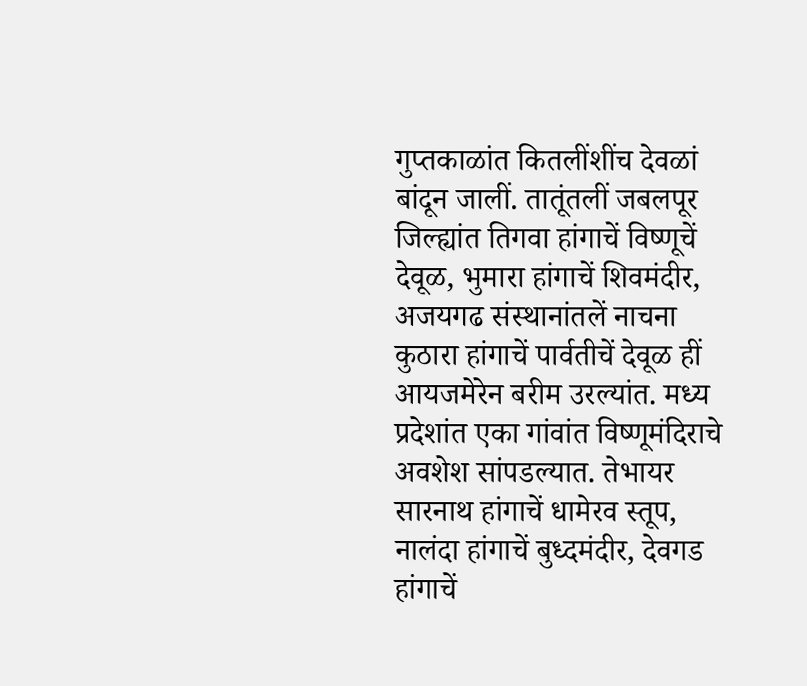गुप्तकाळांत कितलींशींच देवळां बांदून जालीं. तातूंतलीं जबलपूर जिल्ह्यांत तिगवा हांगाचें विष्णूचें देवूळ, भुमारा हांगाचें शिवमंदीर, अजयगढ संस्थानांतलें नाचना कुठारा हांगाचें पार्वतीचें देवूळ हीं आयजमेरेन बरीम उरल्यांत. मध्य प्रदेशांत एका गांवांत विष्णूमंदिराचे अवशेश सांपडल्यात. तेभायर सारनाथ हांगाचें धामेरव स्तूप, नालंदा हांगाचें बुध्दमंदीर, देवगड हांगाचें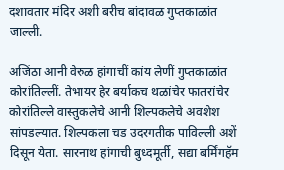दशावतार मंदिर अशी बरीच बांदावळ गुप्तकाळांत जाल्ली.

अजिंठा आनी वेरुळ हांगाचीं कांय लेणीं गुप्तकाळांत कोरांतिल्लीं. तेभायर हेर बर्याकच थळांचेर फातरांचेर कोरांतिल्ले वास्तुकलेचे आनी शिल्पकलेचे अवशेश सांपडल्यात. शिल्पकला चड उदरगतीक पाविल्ली अशें दिसून येता. सारनाथ हांगाची बुध्दमूर्ती, सद्या बर्मिंगहॅम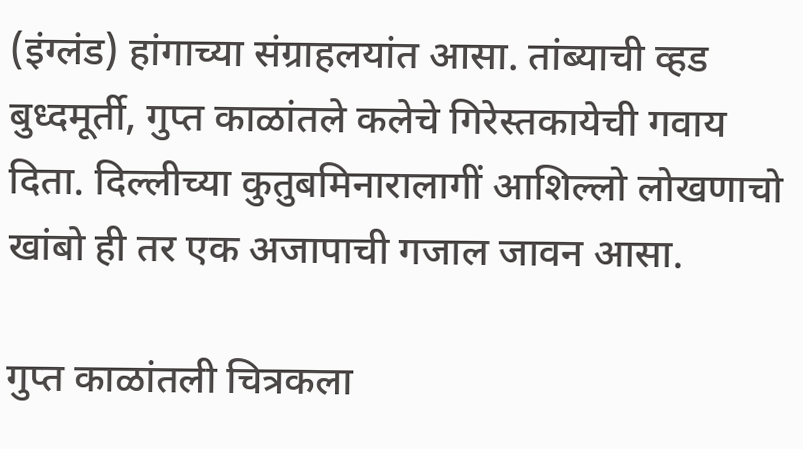(इंग्लंड) हांगाच्या संग्राहलयांत आसा. तांब्याची व्हड बुध्दमूर्ती, गुप्त काळांतले कलेचे गिरेस्तकायेची गवाय दिता. दिल्लीच्या कुतुबमिनारालागीं आशिल्लो लोखणाचो खांबो ही तर एक अजापाची गजाल जावन आसा.

गुप्त काळांतली चित्रकला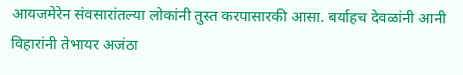आयजमेरेन संवसारांतल्या लोकांनी तुस्त करपासारकी आसा. बर्याहच देवळांनी आनी विहारांनी तेभायर अजंठा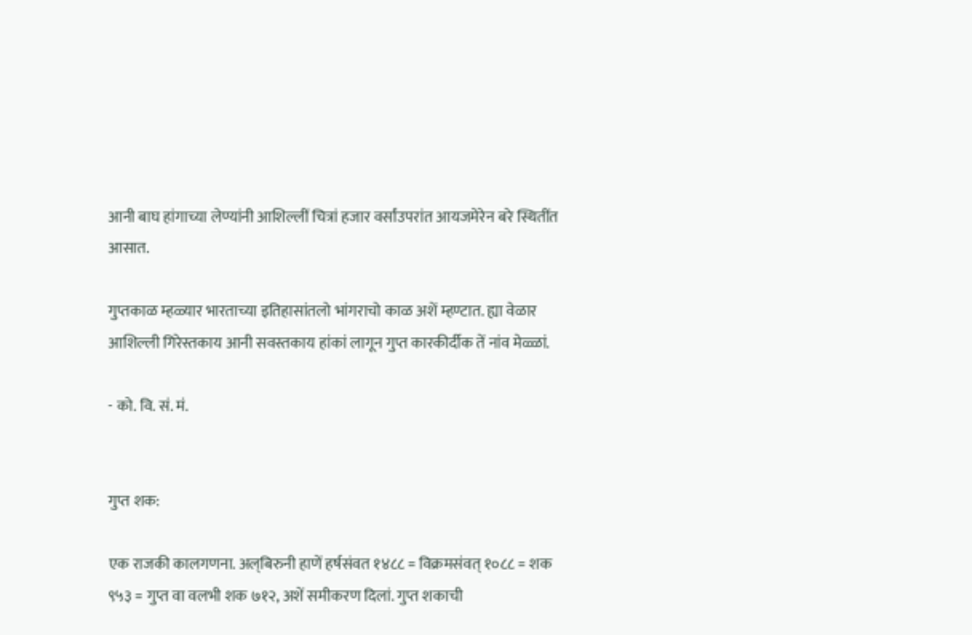आनी बाघ हांगाच्या लेण्यांनी आशिल्लीं चित्रां हजार वर्सांउपरांत आयजमेरेन बरे स्थितींत आसात.

गुप्तकाळ म्हळ्यार भारताच्या इतिहासांतलो भांगराचो काळ अशें म्हण्टात. ह्या वेळार आशिल्ली गिरेस्तकाय आनी सवस्तकाय हांकां लागून गुप्त कारकीर्दीक तें नांव मेळ्ळां.

- को. वि. सं. मं.


गुप्त शक:

एक राजकी कालगणना. अल्‌बिरुनी हाणें हर्षसंवत १४८८ = विक्रमसंवत्‌ १०८८ = शक ९५३ = गुप्त वा वलभी शक ७१२, अशें समीकरण दिलां. गुप्त शकाची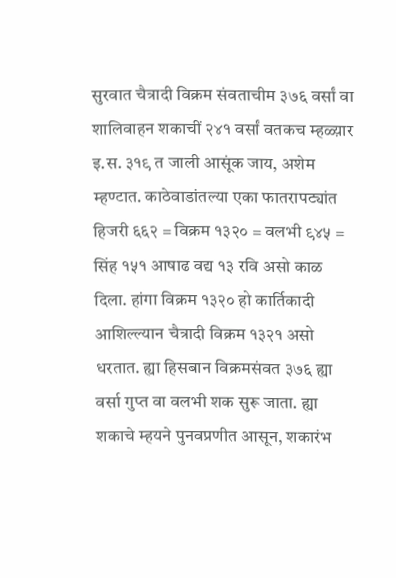सुरवात चैत्रादी विक्रम संवताचीम ३७६ वर्सां वा शालिवाहन शकाचीं २४१ वर्सां वतकच म्हळ्य़ार इ.स. ३१९ त जाली आसूंक जाय, अशेम म्हण्टात. काठेवाडांतल्या एका फातरापट्यांत हिजरी ६६२ = विक्रम १३२० = वलभी ९४५ = सिंह १५१ आषाढ वद्य १३ रवि असो काळ दिला. हांगा विक्रम १३२० हो कार्तिकादी आशिल्ल्यान चैत्रादी विक्रम १३२१ असो धरतात. ह्या हिसबान विक्रमसंवत ३७६ ह्या वर्सा गुप्त वा वलभी शक सुरू जाता. ह्या शकाचे म्हयने पुनवप्रणीत आसून, शकारंभ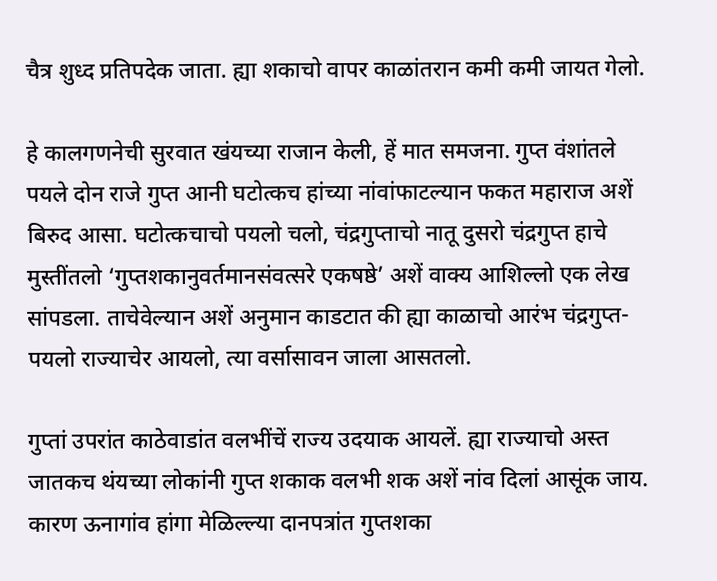चैत्र शुध्द प्रतिपदेक जाता. ह्या शकाचो वापर काळांतरान कमी कमी जायत गेलो.

हे कालगणनेची सुरवात खंयच्या राजान केली, हें मात समजना. गुप्त वंशांतले पयले दोन राजे गुप्त आनी घटोत्कच हांच्या नांवांफाटल्यान फकत महाराज अशें बिरुद आसा. घटोत्कचाचो पयलो चलो, चंद्रगुप्ताचो नातू दुसरो चंद्रगुप्त हाचे मुस्तींतलो ‘गुप्तशकानुवर्तमानसंवत्सरे एकषष्ठे’ अशें वाक्य आशिल्लो एक लेख सांपडला. ताचेवेल्यान अशें अनुमान काडटात की ह्या काळाचो आरंभ चंद्रगुप्त-पयलो राज्याचेर आयलो, त्या वर्सासावन जाला आसतलो.

गुप्तां उपरांत काठेवाडांत वलभींचें राज्य उदयाक आयलें. ह्या राज्याचो अस्त जातकच थंयच्या लोकांनी गुप्त शकाक वलभी शक अशें नांव दिलां आसूंक जाय. कारण ऊनागांव हांगा मेळिल्ल्या दानपत्रांत गुप्तशका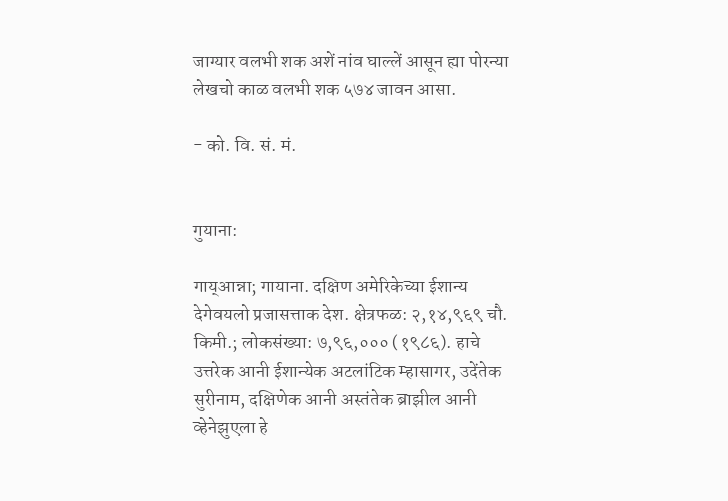जाग्यार वलभी शक अशें नांव घाल्लें आसून ह्या पोरन्या लेखचो काळ वलभी शक ५७४ जावन आसा.

- को. वि. सं. मं.


गुयाना:

गाय्‌आन्ना; गायाना. दक्षिण अमेरिकेच्या ईशान्य देगेवयलो प्रजासत्ताक देश. क्षेत्रफळ: २,१४,९६९ चौ. किमी.; लोकसंख्या: ७,९६,००० (१९८६). हाचे उत्तरेक आनी ईशान्येक अटलांटिक म्हासागर, उदेंतेक सुरीनाम, दक्षिणेक आनी अस्तंतेक ब्राझील आनी व्हेनेझुएला हे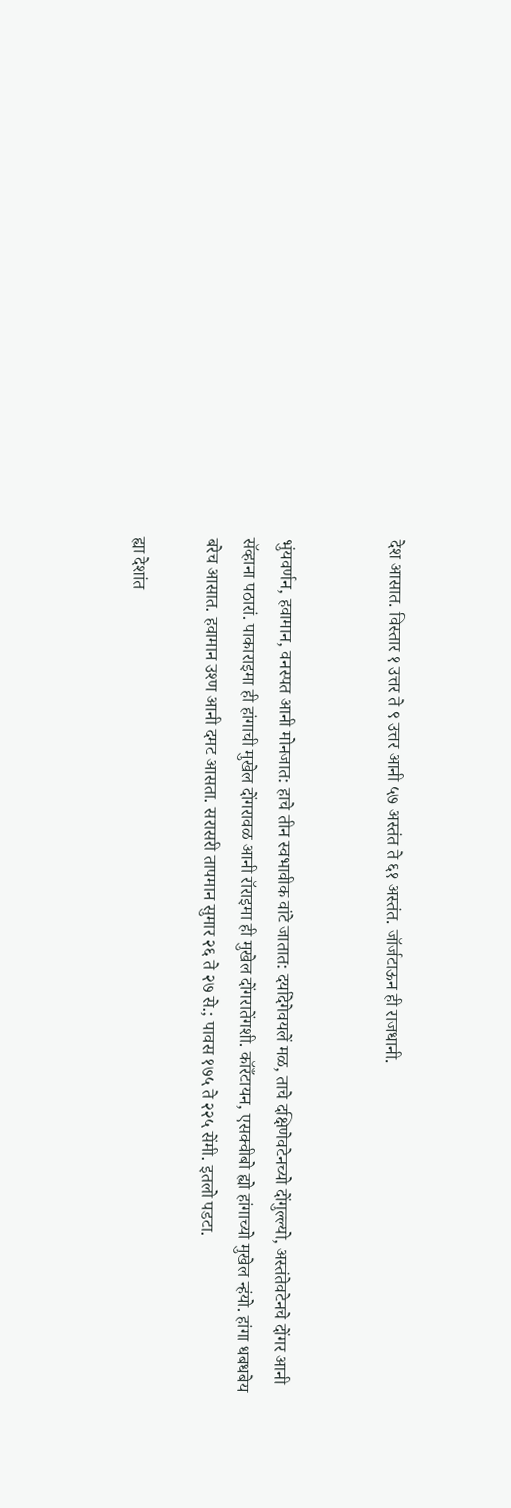देश आसात. विस्तार १ उत्तर ते ९ उत्तर आनी ५७ अस्तंत ते ६१ अस्तंत. जॉर्जटाऊन ही राजधानी.


भुंयवर्णन, हवामान, वनस्पत आनी मोनजात: हाचे तीन स्वभावीक वांटे जातात: दर्यादेगेवयलें मळ, ताचे दक्षिणेवटेनच्यो दोंगुल्ल्यो, अस्तंतेवटेनचे दोंगर आनी सॅव्हाना पठारां. पाकाराइमा ही हांगाची मुखेल दोंगरावळ आनी रॉराइमा ही मुखेल दोंगरातेंगशी. कॉरँटायन, एसक्वीबो ह्यो हांगाच्यो मुखेल न्हंयो. हांगा धबधबेय बरेच आसात. हवामान उश्ण आनी दमट आसता. सरासरी तापमान सुमार २६ ते २७ से.; पावस १७५ ते २२५ सेंमी. इतलो पडटा.

ह्या देशांत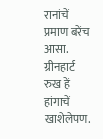रानांचें प्रमाण बरेंच आसा. ग्रीनहार्ट रुख हें हांगाचें खाशेलेपण.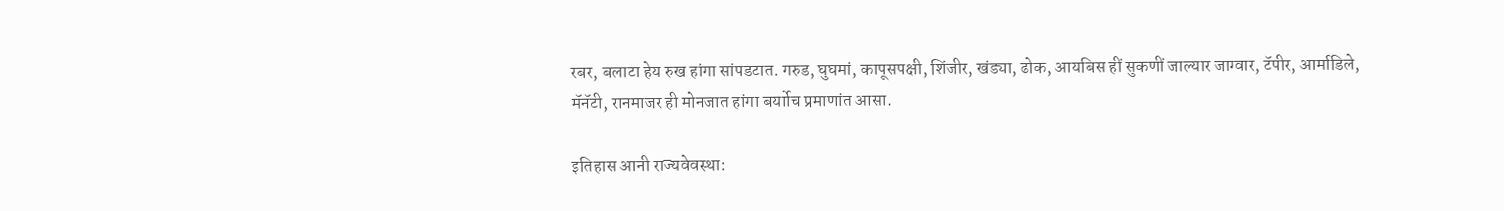रबर, बलाटा हेय रुख हांगा सांपडटात. गरुड, घुघमां, कापूसपक्षी, शिंजीर, खंड्या, ढोक, आयबिस हीं सुकणीं जाल्यार जाग्वार, टॅपीर, आर्माडिले, मॅनॅटी, रानमाजर ही मोनजात हांगा बर्याोच प्रमाणांत आसा.

इतिहास आनी राज्यवेवस्था: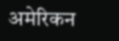अमेरिकन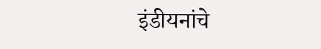इंडीयनांचे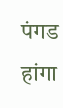पंगड हांगा